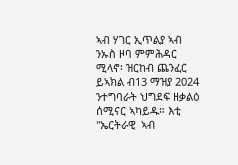ኣብ ሃገር ኢጥልያ ኣብ ንኡስ ዞባ ምምሕዳር ሚላኖ፡ ዝርከብ ጨንፈር ይኣክል ብ13 ማዝያ 2024 ንተግባራት ህግደፍ ዘቃልዕ ሰሚናር ኣካይዱ። እቲ "ኤርትራዊ  ኣብ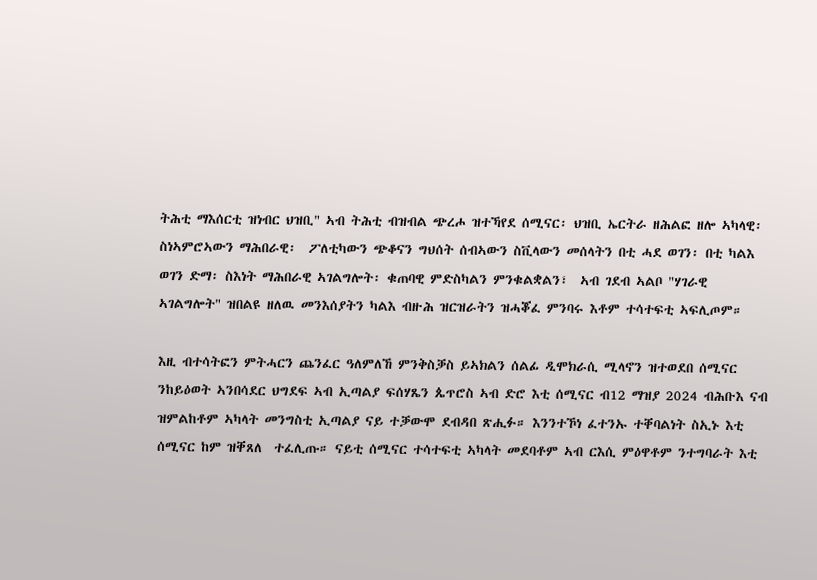ትሕቲ ማእሰርቲ ዝነብር ህዝቢ" ኣብ ትሕቲ ብዝብል ጭረሖ ዝተኻየደ ሰሚናር፡ ህዝቢ ኤርትራ ዘሕልፎ ዘሎ ኣካላዊ፡ ስነኣምሮኣውን ማሕበራዊ፡  ፖለቲካውን ጭቆናን ግህሰት ሰብኣውን ስቪላውን መሰላትን በቲ ሓደ ወገን፡ በቲ ካልእ ወገን ድማ፡ ስእነት ማሕበራዊ ኣገልግሎት፡ ቁጠባዊ ምድስካልን ምንቁልቋልን፣  ኣብ ገደብ ኣልቦ "ሃገራዊ ኣገልግሎት" ዝበልዩ ዘለዉ መንእሰያትን ካልእ ብዙሕ ዝርዝራትን ዝሓቖፈ ምንባሩ እቶም ተሳተፍቲ ኣፍሊጦም።

እዚ ብተሳትፎን ምትሓርን ጨንፈር ዓለምለኸ ምንቅስቓስ ይኣክልን ሰልፊ ዲሞክራሲ ሚላኖን ዝተወደበ ሰሚናር ንከይዕወት ኣንበሳደር ህግደፍ ኣብ ኢጣልያ ፍሰሃጼን ጴጥሮስ ኣብ ድሮ እቲ ሰሚናር ብ12 ማዝያ 2024 ብሕቡእ ናብ ዝምልከቶም ኣካላት መንግስቲ ኢጣልያ ናይ ተቓውሞ ደብዳበ ጽሒፉ። እንንተኾነ ፈተንኡ ተቐባልነት ስኢኑ እቲ ሰሚናር ከም ዝቐጸለ  ተፈሊጡ። ናይቲ ሰሚናር ተሳተፍቲ ኣካላት መደባቶም ኣብ ርእሲ ምዕዋቶም ንተግባራት እቲ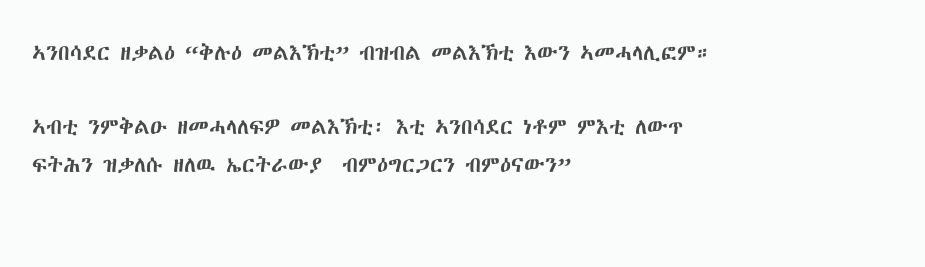ኣንበሳደር ዘቃልዕ “ቅሉዕ መልእኽቲ” ብዝብል መልእኽቲ እውን ኣመሓላሊፎም።

ኣብቲ ንምቅልዑ ዘመሓላለፍዎ መልእኽቲ፡ እቲ ኣንበሳደር ነቶም ምእቲ ለውጥ ፍትሕን ዝቃለሱ ዘለዉ ኤርትራውያ  ብምዕግርጋርን ብምዕናውን”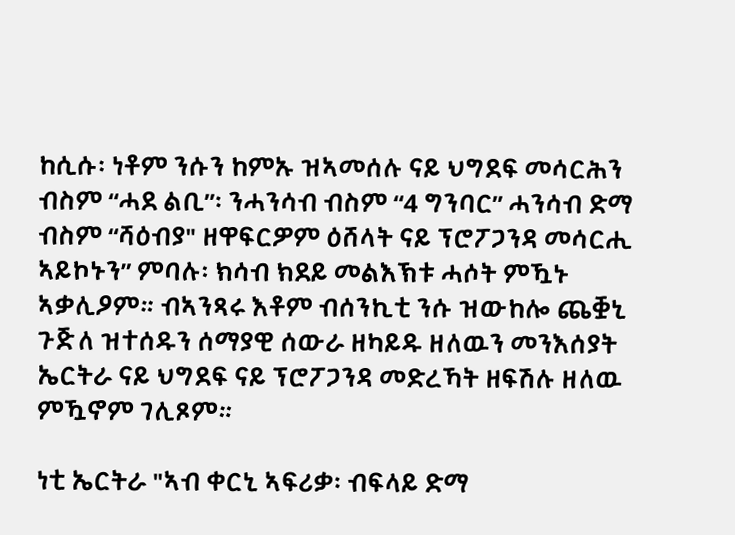ከሲሱ፡ ነቶም ንሱን ከምኡ ዝኣመሰሉ ናይ ህግደፍ መሳርሕን ብስም “ሓደ ልቢ”፡ ንሓንሳብ ብስም “4 ግንባር” ሓንሳብ ድማ ብስም “ሻዕብያ" ዘዋፍርዎም ዕሸላት ናይ ፕሮፖጋንዳ መሳርሒ ኣይኮኑን” ምባሉ፡ ክሳብ ክደይ መልእኽቱ ሓሶት ምዃኑ ኣቃሊዖም። ብኣንጻሩ እቶም ብሰንኪቲ ንሱ ዝውከሎ ጨቛኒ ጉጅለ ዝተሰዱን ሰማያዊ ሰውራ ዘካይዱ ዘለዉን መንእሰያት ኤርትራ ናይ ህግደፍ ናይ ፕሮፖጋንዳ መድረኻት ዘፍሽሉ ዘለዉ ምዃኖም ገሊጾም።

ነቲ ኤርትራ "ኣብ ቀርኒ ኣፍሪቃ፡ ብፍላይ ድማ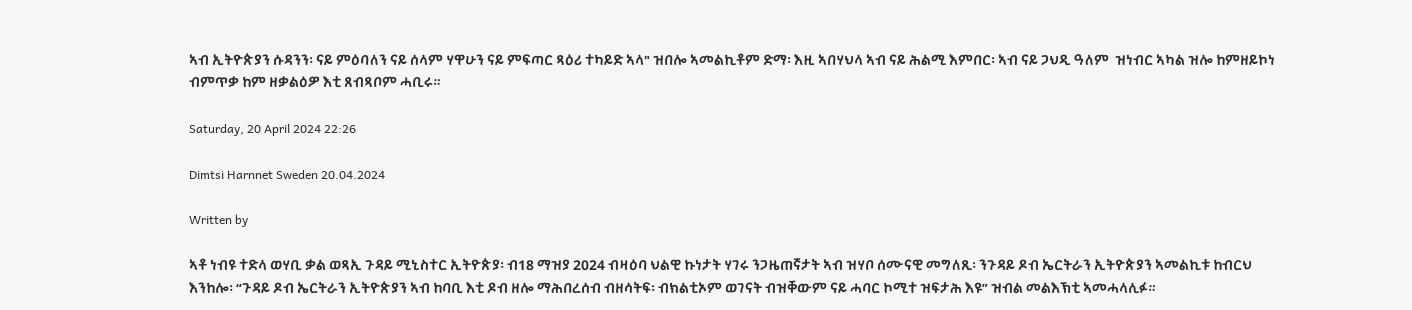ኣብ ኢትዮጵያን ሱዳንን፡ ናይ ምዕባለን ናይ ሰላም ሃዋሁን ናይ ምፍጣር ጻዕሪ ተካይድ ኣላ" ዝበሎ ኣመልኪቶም ድማ፡ እዚ ኣበሃህላ ኣብ ናይ ሕልሚ እምበር፡ ኣብ ናይ ጋህዲ ዓለም  ዝነብር ኣካል ዝሎ ከምዘይኮነ ብምጥቃ ከም ዘቃልዕዎ እቲ ጸብጻቦም ሓቢሩ።

Saturday, 20 April 2024 22:26

Dimtsi Harnnet Sweden 20.04.2024

Written by

ኣቶ ነብዩ ተድላ ወሃቢ ቃል ወጻኢ ጉዳይ ሚኒስተር ኢትዮጵያ፡ ብ18 ማዝያ 2024 ብዛዕባ ህልዊ ኩነታት ሃገሩ ንጋዜጠኛታት ኣብ ዝሃቦ ሰሙናዊ መግለጺ፡ ንጉዳይ ዶብ ኤርትራን ኢትዮጵያን ኣመልኪቱ ከብርህ እንከሎ፡ “ጉዳይ ዶብ ኤርትራን ኢትዮጵያን ኣብ ከባቢ እቲ ዶብ ዘሎ ማሕበረሰብ ብዘሳትፍ፡ ብክልቲኦም ወገናት ብዝቐውም ናይ ሓባር ኮሚተ ዝፍታሕ እዩ” ዝብል መልእኽቲ ኣመሓላሊፉ።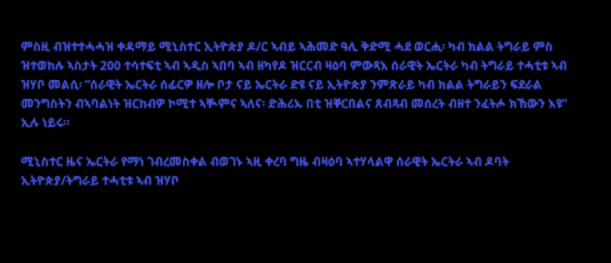ምስዚ ብዝተተሓሓዝ ቀዳማይ ሚኒስተር ኢትዮጵያ ዶ/ር ኣብይ ኣሕመድ ዓሊ ቅድሚ ሓደ ወርሒ፡ ካብ ክልል ትግራይ ምስ ዝተወከሉ ኣስታት 200 ተሳተፍቲ ኣብ ኣዲስ ኣበባ ኣብ ዘካየዶ ዝርርብ ዛዕባ ምውጻእ ሰራዊት ኤርትራ ካብ ትግራይ ተሓቲቱ ኣብ ዝሃቦ መልሲ፡ “ሰራዊት ኤርትራ ሰፊርዎ ዘሎ ቦታ ናይ ኤርትራ ድዩ ናይ ኢትዮጵያ ንምጽራይ ካብ ክልል ትግራይን ፍደራል መንግስትን ብኣባልነት ዝርከብዎ ኮሚተ ኣቚምና ኣለና፡ ድሕሪኡ በቲ ዝቐርበልና ጸብጻብ መሰረት ብዘተ ንፈትሖ ክኸውን እዩ” ኢሉ ነይሩ።

ሚኒስተር ዜና ኤርትራ የማነ ገብረመስቀል ብወገኑ ኣዚ ቀረባ ግዜ ብዛዕባ ኣተሃላልዋ ሰራዊት ኤርትራ ኣብ ዶባት ኢትዮጵያ/ትግራይ ተሓቲቱ ኣብ ዝሃቦ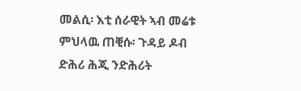መልሲ፡ እቲ ሰራዊት ኣብ መሬቱ ምህላዉ ጠቒሱ፡ ጉዳይ ዶብ ድሕሪ ሕጂ ንድሕሪት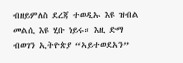ብዘይምለስ ደረጃ ተወዲኡ እዩ ዝብል መልሲ እዩ ሂቡ ነይሩ። እዚ ድማ ብወገን ኢትዮጵያ “ኣይተወደአን”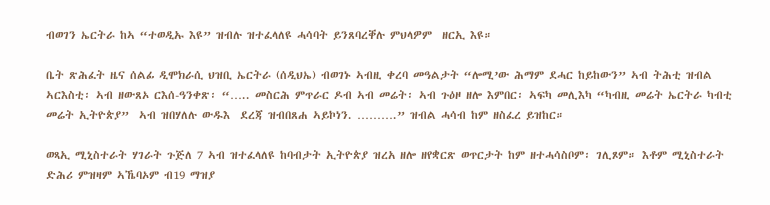ብወገን ኤርትራ ከኣ “ተወዲኡ እዩ” ዝብሉ ዝተፈላለዩ ሓሳባት ይንጸባረቐሉ ምህላዎም  ዘርኢ እዩ።

ቤት ጽሕፈት ዜና ሰልፊ ዲሞክራሲ ህዝቢ ኤርትራ (ሰዲህኤ) ብወገኑ ኣብዚ ቀረባ መዓልታት “ሎሚ’ው ሕማም ደሓር ከይከውን” ኣብ ትሕቲ ዝብል ኣርእስቲ፡ ኣብ ዘውጸኦ ርእሰ-ዓንቀጽ፡ “….. መስርሕ ምጥራር ዶብ ኣብ መሬት፡ ኣብ ጉዕዞ ዘሎ እምበር፡ ኣፍካ መሊእካ “ካብዚ መሬት ኤርትራ ካብቲ  መሬት ኢትዮጵያ”  ኣብ ዝበሃለሉ ውዱእ  ደረጃ ዝብበጸሐ ኣይኮነን. ……….” ዝብል ሓሳብ ከም ዘስፈረ ይዝከር።

ወጻኢ ሚኒስተራት ሃገራት ጉጅለ 7 ኣብ ዝተፈላለዩ ከባብታት ኢትዮጵያ ዝረአ ዘሎ ዘየቋርጽ ወጥርታት ከም ዘተሓሳስቦም፡ ገሊጾም። እቶም ሚኒስተራት ድሕሪ ምዝዛም ኣኼባኦም ብ19 ማዝያ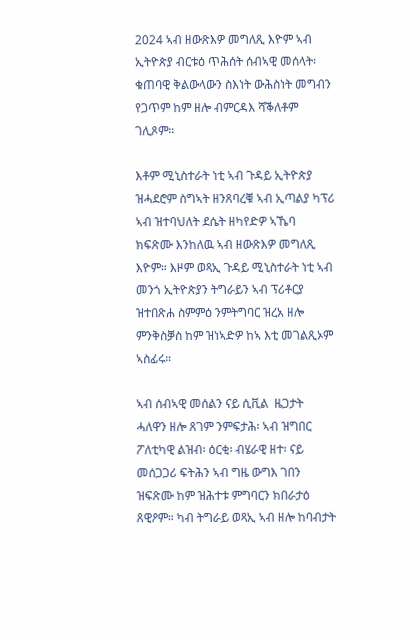2024 ኣብ ዘውጽእዎ መግለጺ እዮም ኣብ ኢትዮጵያ ብርቱዕ ጥሕሰት ሰብኣዊ መሰላት፡ ቁጠባዊ ቅልውላውን ስእነት ውሕስነት መግብን የጋጥም ከም ዘሎ ብምርዳእ ሻቕለቶም ገሊጾም።

እቶም ሚኒስተራት ነቲ ኣብ ጉዳይ ኢትዮጵያ ዝሓደሮም ስግኣት ዘንጸባረቑ ኣብ ኢጣልያ ካፕሪ ኣብ ዝተባህለት ደሴት ዘካየድዎ ኣኼባ ክፍጽሙ እንከለዉ ኣብ ዘውጽእዎ መግለጺ እዮም። እዞም ወጻኢ ጉዳይ ሚኒስተራት ነቲ ኣብ መንጎ ኢትዮጵያን ትግራይን ኣብ ፕሪቶርያ ዝተበጽሐ ስምምዕ ንምትግባር ዝረአ ዘሎ ምንቅስቓስ ከም ዝነኣድዎ ከኣ እቲ መገልጺኦም ኣስፊሩ።

ኣብ ሰብኣዊ መሰልን ናይ ሲቪል  ዜጋታት ሓለዋን ዘሎ ጸገም ንምፍታሕ፡ ኣብ ዝግበር ፖለቲካዊ ልዝብ፡ ዕርቂ፡ ብሄራዊ ዘተ፡ ናይ መሰጋጋሪ ፍትሕን ኣብ ግዜ ውግእ ገበን ዝፍጽሙ ከም ዝሕተቱ ምግባርን ክበራታዕ ጸዊዖም። ካብ ትግራይ ወጻኢ ኣብ ዘሎ ከባብታት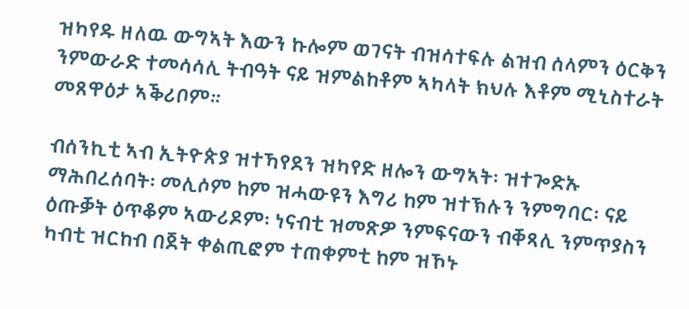ዝካየዱ ዘለዉ ውግኣት እውን ኩሎም ወገናት ብዝሳተፍሉ ልዝብ ሰላምን ዕርቅን ንምውራድ ተመሳሳሊ ትብዓት ናይ ዝምልከቶም ኣካላት ክህሉ እቶም ሚኒስተራት መጸዋዕታ ኣቕሪቦም።

ብሰንኪቲ ኣብ ኢትዮጵያ ዝተኻየደን ዝካየድ ዘሎን ውግኣት፡ ዝተጐድኡ ማሕበረሰባት፡ መሊሶም ከም ዝሓውዩን እግሪ ከም ዝተኽሉን ንምግባር፡ ናይ ዕጡቓት ዕጥቆም ኣውሪዶም፡ ነናብቲ ዝመጽዎ ንምፍናውን ብቐጻሊ ንምጥያስን ካብቲ ዝርከብ በጀት ቀልጢፎም ተጠቀምቲ ከም ዝኾኑ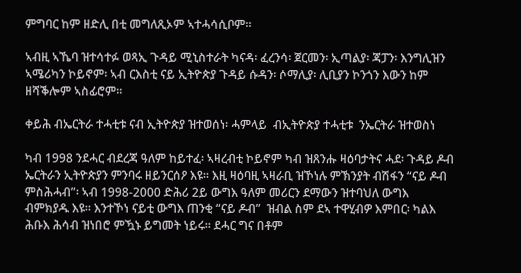ምግባር ከም ዘድሊ በቲ መግለጺኦም ኣተሓሳሲቦም።

ኣብዚ ኣኼባ ዝተሳተፉ ወጻኢ ጉዳይ ሚኒስተራት ካናዳ፡ ፈረንሳ፡ ጀርመን፡ ኢጣልያ፡ ጃፓን፡ እንግሊዝን ኣሜሪካን ኮይኖም፡ ኣብ ርእስቲ ናይ ኢትዮጵያ ጉዳይ ሱዳን፡ ሶማሊያ፡ ሊቢያን ኮንጎን እውን ከም ዘሻቕሎም ኣስፊሮም።

ቀይሕ ብኤርትራ ተሓቲቱ ናብ ኢትዮጵያ ዝተወሰነ፡ ሓምላይ  ብኢትዮጵያ ተሓቲቱ  ንኤርትራ ዝተወስነ

ካብ 1998 ንደሓር ብደረጃ ዓለም ከይተፈ፡ ኣዛረብቲ ኮይኖም ካብ ዝጸንሑ ዛዕባታትና ሓደ፡ ጉዳይ ዶብ ኤርትራን ኢትዮጵያን ምንባሩ ዘይንርሰዖ እዩ። እዚ ዛዕባዚ ኣዛራቢ ዝኾነሉ ምኽንያት ብሽፋን “ናይ ዶብ ምስሕሓብ”፡ ኣብ 1998-2000 ድሕሪ 2ይ ውግእ ዓለም መሪርን ደማውን ዝተባህለ ውግእ ብምክያዱ እዩ። እንተኾነ ናይቲ ውግእ ጠንቂ “ናይ ዶብ”  ዝብል ስም ደኣ ተዋሂብዎ እምበር፡ ካልእ ሕቡእ ሕሳብ ዝነበሮ ምዃኑ ይግመት ነይሩ። ደሓር ግና በቶም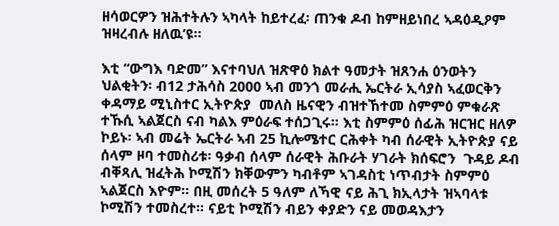ዘሳወርዎን ዝሕተትሉን ኣካላት ከይተረፈ፡ ጠንቁ ዶብ ከምዘይነበረ ኣዳዕዲዖም ዝዛረብሉ ዘለዉ’ዩ።

እቲ “ውግእ ባድመ” እናተባህለ ዝጽዋዕ ክልተ ዓመታት ዝጸንሐ ዕንወትን ህልቂትን፡ ብ12 ታሕሳስ 2000 ኣብ መንጎ መራሒ ኤርትራ ኢሳያስ ኣፈወርቅን ቀዳማይ ሚኒስተር ኢትዮጵያ  መለስ ዜናዊን ብዝተኸተመ ስምምዕ ምቁራጽ ተኹሲ ኣልጀርስ ናብ ካልእ ምዕራፍ ተሰጋጊሩ። እቲ ስምምዕ ሰፊሕ ዝርዝር ዘለዎ ኮይኑ፡ ኣብ መሬት ኤርትራ ኣብ 25 ኪሎሜተር ርሕቀት ካብ ሰራዊት ኢትዮጵያ ናይ ሰላም ዞባ ተመስሪቱ፡ ዓቃብ ሰላም ሰራዊት ሕቡራት ሃገራት ክሰፍሮን  ጉዳይ ዶብ ብቐጻሊ ዝፈትሕ ኮሚሽን ክቐውምን ካብቶም ኣገዳስቲ ነጥብታት ስምምዕ ኣልጀርስ እዮም። በዚ መሰረት 5 ዓለም ለኻዊ ናይ ሕጊ ክኢላታት ዝኣባላቱ ኮሚሽን ተመስረተ። ናይቲ ኮሚሽን ብይን ቀያድን ናይ መወዳእታን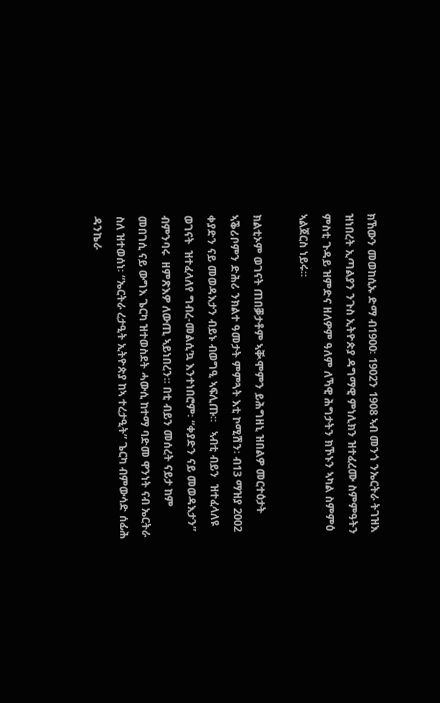ክኸውን መወከሲኡ ድማ ብ1900፡ 1902ን 1908 ኣብ መንጎ ንኤርትራ ትገዝእ ዝነበረት ኢጣልያን ንጉስ ኢትዮጵያ ዳግማዊ ምነሊክን ዝተፈረሙ ስምምዓትን ምስቲ ጉዳይ ዝምድና ዘለዎም ዓለም ለኻዊ ሕግታትን ክኾኑን ኣካል ስምምዕ ኣልጀርስ ነይሩ።

ክልቲኦም ወገናት ጠበቓታቶም ኣቚሞምን ይሕግዘኒ ዝበልዎ መርተዕታት ኣቕሪቦምን ድሕሪ ንክልተ ዓመታት ምምጓት እቲ ኮሚሽን፡ ብ13 ማዝያ 2002 ቀያድን ናይ መወዳእታን ብይኑ ብወግዒ ኣፍሊጡ።   ኣብቲ ብይን  ዝተፈላለዩ ወገናት  ዝተፈላለየ ግብረ-መልሲ’ኳ እንተነበሮም፡ “ቀያድን ናይ መወዳእታን” ብምንባሩ  ዘምጽእዎ ለውጢ ኣይነበረን። በቲ ብይን መሰረት ናይታ ከም መበገሲ ናይ ውግእ ጌርካ ዝተወስደት ሓውሲ ከተማ ባድመ ዋንነት ናብ ኤርትራ ስለ ዝተወሰነ፡ “ኤርትራ ረታዒት ኢትዮጵያ ከኣ ተረታዒት” ጌርካ ብምውሳድ ሰፊሕ ዳንኬራ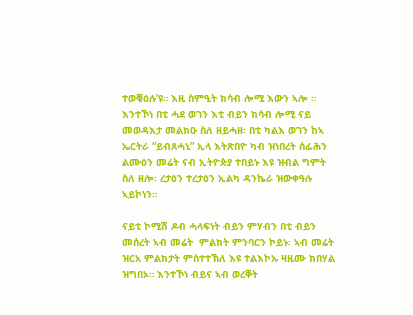ተወቒዕሉ’ዩ። እዚ ስምዒት ክሳብ ሎሚ እውን ኣሎ ። እንተኾነ በቲ ሓደ ወገን እቲ ብይን ክሳብ ሎሚ ናይ መወዳእታ መልክዑ ስለ ዘይሓዘ፡ በቲ ካልእ ወገን ከኣ ኤርትራ “ይብጸሓኒ” ኢላ እትጽበዮ ካብ ዝነበረት ሰፊሕን ልሙዕን መሬት ናብ ኢትዮጵያ ተበይኑ እዩ ዝብል ግምት ስለ ዘሎ፡ ረታዕን ተረታዕን ኢልካ ዳንኬራ ዝውቀዓሉ ኣይኮነን።

ናይቲ ኮሚሽ ዶብ ሓላፍነት ብይን ምሃብን በቲ ብይን መሰረት ኣብ መሬት  ምልክት ምንባርን ኮይኑ፡ ኣብ መሬት ዝርአ ምልክታት ምስተተኽለ እዩ ተልእኮኡ ዛዚሙ ክበሃል ዝግበኦ። እንተኾነ ብይና ኣብ ወረቐት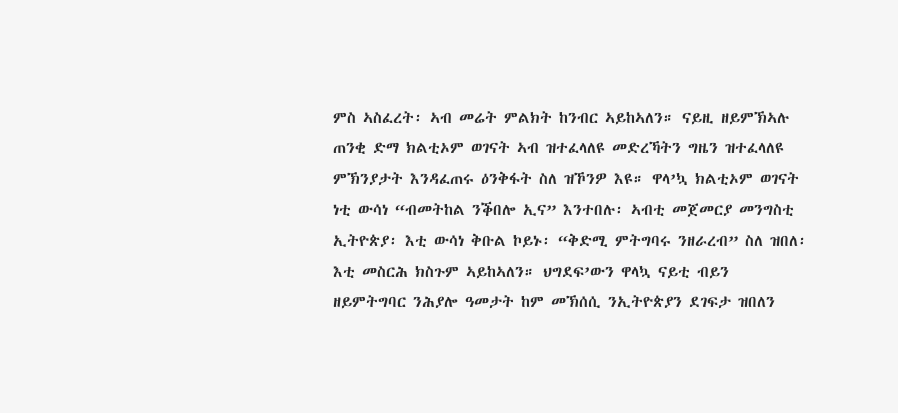ምስ ኣስፈረት፡ ኣብ መሬት ምልክት ከንብር ኣይከኣለን። ናይዚ ዘይምኽኣሉ ጠንቂ ድማ ክልቲኦም ወገናት ኣብ ዝተፈላለዩ መድረኻትን ግዜን ዝተፈላለዩ ምኽንያታት እንዳፈጠሩ ዕንቅፋት ስለ ዝኾንዎ እዩ። ዋላ’ኳ ክልቲኦም ወገናት ነቲ ውሳነ “ብመትከል ንቕበሎ ኢና” እንተበሉ፡ ኣብቲ መጀመርያ መንግስቲ ኢትዮጵያ፡ እቲ ውሳነ ቅቡል ኮይኑ፡ “ቅድሚ ምትግባሩ ንዘራረብ” ስለ ዝበለ፡ እቲ መስርሕ ክስጉም ኣይከኣለን። ህግደፍ’ውን ዋላኳ ናይቲ ብይን ዘይምትግባር ንሕያሎ ዓመታት ከም መኽሰሲ ንኢትዮጵያን ደገፍታ ዝበለን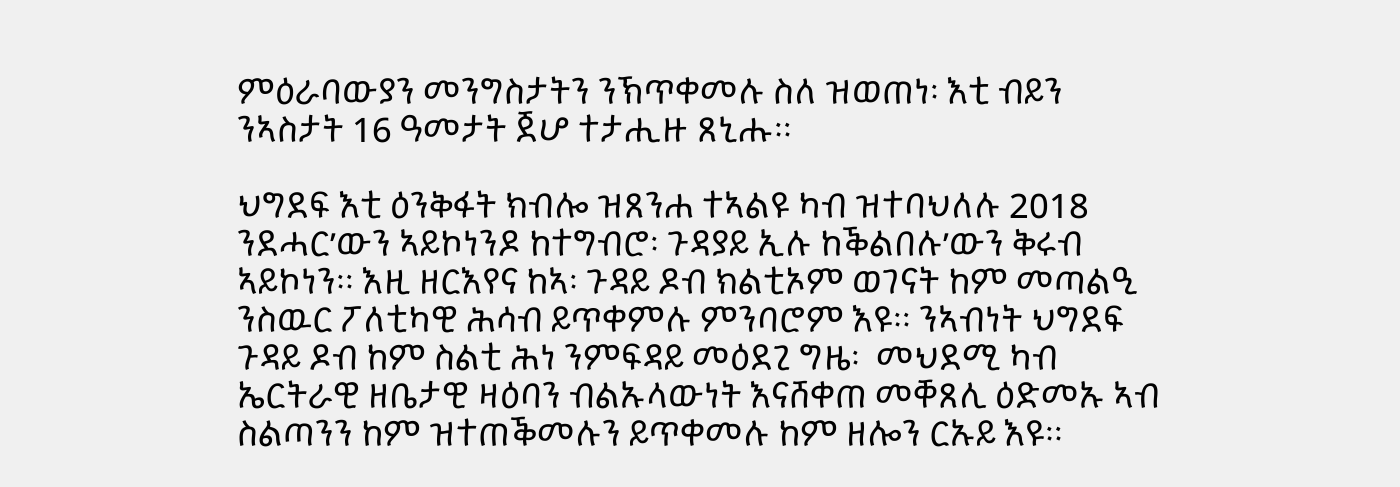ምዕራባውያን መንግስታትን ንኽጥቀመሉ ስለ ዝወጠነ፡ እቲ ብይን ንኣስታት 16 ዓመታት ጀሆ ተታሒዙ ጸኒሑ።

ህግደፍ እቲ ዕንቅፋት ክብሎ ዝጸንሐ ተኣልዩ ካብ ዝተባህለሉ 2018 ንደሓር’ውን ኣይኮነንዶ ከተግብሮ፡ ጉዳያይ ኢሉ ከቕልበሉ’ውን ቅሩብ ኣይኮነን። እዚ ዘርእየና ከኣ፡ ጉዳይ ዶብ ክልቲኦም ወገናት ከም መጣልዒ  ንስዉር ፖለቲካዊ ሕሳብ ይጥቀምሉ ምንባሮም እዩ። ንኣብነት ህግደፍ ጉዳይ ዶብ ከም ስልቲ ሕነ ንምፍዳይ መዕደጊ ግዜ፡  መህደሚ ካብ  ኤርትራዊ ዘቤታዊ ዛዕባን ብልኡላውነት እናሸቀጠ መቐጸሊ ዕድመኡ ኣብ ስልጣንን ከም ዝተጠቕመሉን ይጥቀመሉ ከም ዘሎን ርኡይ እዩ።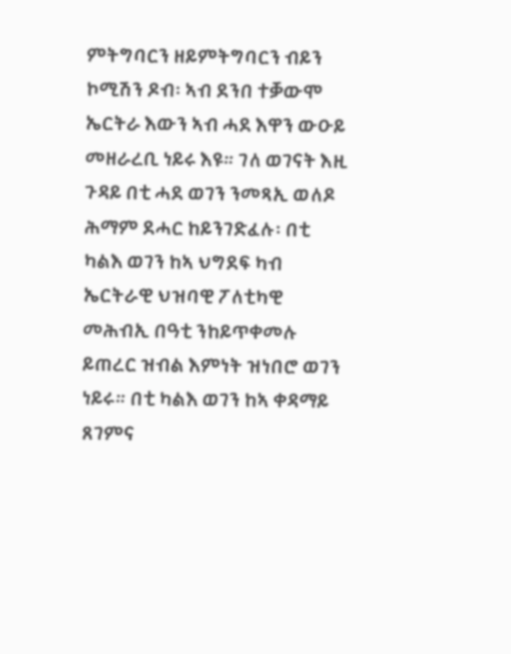ምትግባርን ዘይምትግባርን ብይን ኮሚሽን ዶብ፡ ኣብ ደንበ ተቓውሞ ኤርትራ እውን ኣብ ሓደ እዋን ውዑይ መዘራረቢ ነይሩ እዩ። ገለ ወገናት እዚ ጉዳይ በቲ ሓደ ወገን ንመጻኢ ወለዶ ሕማም ደሓር ከይንገድፈሉ፡ በቲ ካልእ ወገን ከኣ ህግደፍ ካብ ኤርትራዊ ህዝባዊ ፖለቲካዊ መሕብኢ በዓቲ ንከይጥቀመሉ ይጠረር ዝብል እምነት ዝነበሮ ወገን ነይሩ። በቲ ካልእ ወገን ከኣ ቀዳማይ ጸገምና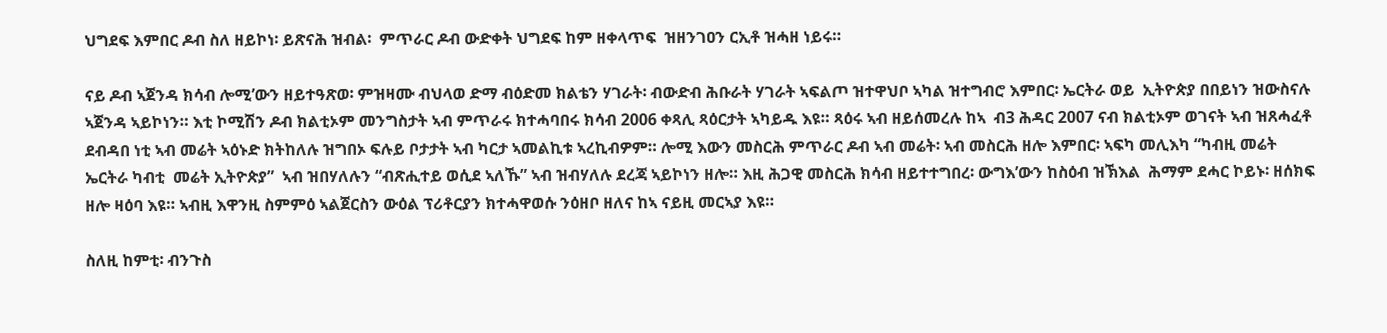ህግደፍ እምበር ዶብ ስለ ዘይኮነ፡ ይጽናሕ ዝብል፡  ምጥራር ዶብ ውድቀት ህግደፍ ከም ዘቀላጥፍ  ዝዘንገዐን ርኢቶ ዝሓዘ ነይሩ።

ናይ ዶብ ኣጀንዳ ክሳብ ሎሚ’ውን ዘይተዓጽወ፡ ምዝዛሙ ብህላወ ድማ ብዕድመ ክልቴን ሃገራት፡ ብውድብ ሕቡራት ሃገራት ኣፍልጦ ዝተዋህቦ ኣካል ዝተግብሮ እምበር፡ ኤርትራ ወይ  ኢትዮጵያ በበይነን ዝውስናሉ ኣጀንዳ ኣይኮነን። እቲ ኮሚሽን ዶብ ክልቲኦም መንግስታት ኣብ ምጥራሩ ክተሓባበሩ ክሳብ 2006 ቀጻሊ ጻዕርታት ኣካይዱ እዩ። ጻዕሩ ኣብ ዘይሰመረሉ ከኣ  ብ3 ሕዳር 2007 ናብ ክልቲኦም ወገናት ኣብ ዝጸሓፈቶ ደብዳበ ነቲ ኣብ መሬት ኣዕኑድ ክትከለሉ ዝግበኦ ፍሉይ ቦታታት ኣብ ካርታ ኣመልኪቱ ኣረኪብዎም። ሎሚ እውን መስርሕ ምጥራር ዶብ ኣብ መሬት፡ ኣብ መስርሕ ዘሎ እምበር፡ ኣፍካ መሊእካ “ካብዚ መሬት ኤርትራ ካብቲ  መሬት ኢትዮጵያ”  ኣብ ዝበሃለሉን “ብጽሒተይ ወሲደ ኣለኹ” ኣብ ዝብሃለሉ ደረጃ ኣይኮነን ዘሎ። እዚ ሕጋዊ መስርሕ ክሳብ ዘይተተግበረ፡ ውግእ’ውን ከስዕብ ዝኽእል  ሕማም ደሓር ኮይኑ፡ ዘሰክፍ ዘሎ ዛዕባ እዩ። ኣብዚ እዋንዚ ስምምዕ ኣልጀርስን ውዕል ፕሪቶርያን ክተሓዋወሱ ንዕዘቦ ዘለና ከኣ ናይዚ መርኣያ እዩ።

ስለዚ ከምቲ፡ ብንጉስ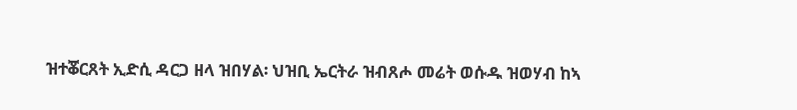ዝተቖርጸት ኢድሲ ዳርጋ ዘላ ዝበሃል፡ ህዝቢ ኤርትራ ዝብጸሖ መሬት ወሱዱ ዝወሃብ ከኣ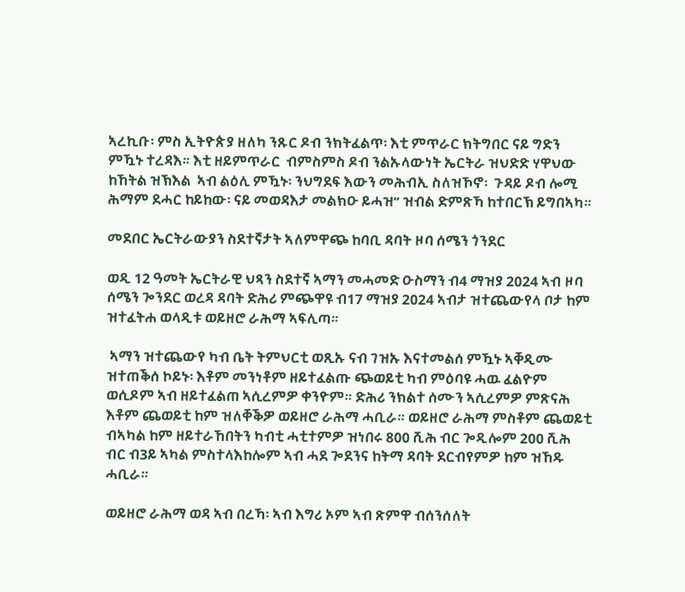ኣረኪቡ፡ ምስ ኢትዮጵያ ዘለካ ንጹር ዶብ ንክትፈልጥ፡ እቲ ምጥራር ክትግበር ናይ ግድን ምዃኑ ተረዳእ። እቲ ዘይምጥራር  ብምስምስ ዶብ ንልኡላውነት ኤርትራ ዝህድድ ሃዋህው ከኸትል ዝኽእል  ኣብ ልዕሊ ምዃኑ፡ ንህግደፍ እውን መሕብኢ ስለዝኾኖ፡  ጉዳይ ዶብ ሎሚ ሕማም ደሓር ከይከው፡ ናይ መወዳእታ መልክዑ ይሓዝ” ዝብል ድምጽኻ ከተበርኽ ይግበኣካ።

መደበር ኤርትራውያን ስደተኛታት ኣለምዋጭ ከባቢ ዳባት ዞባ ሰሜን ጎንደር

ወዲ 12 ዓመት ኤርትራዊ ህጻን ስደተኛ ኣማን መሓመድ ዑስማን ብ4 ማዝያ 2024 ኣብ ዞባ ሰሜን ጐንደር ወረዳ ዳባት ድሕሪ ምጭዋዩ ብ17 ማዝያ 2024 ኣብታ ዝተጨውየላ ቦታ ከም ዝተፈትሐ ወላዲቱ ወይዘሮ ራሕማ ኣፍሊጣ።

 ኣማን ዝተጨውየ ካብ ቤት ትምህርቲ ወጺኡ ናብ ገዝኡ እናተመልሰ ምዃኑ ኣቐዲሙ ዝተጠቕሰ ኮይኑ፡ እቶም መንነቶም ዘይተፈልጡ ጭወይቲ ካብ ምዕባዩ ሓዉ ፈልዮም ወሲዶም ኣብ ዘይተፈልጠ ኣሲረምዎ ቀንዮም። ድሕሪ ንክልተ ሰሙን ኣሲረምዎ ምጽናሕ እቶም ጨወይቲ ከም ዝለቐቕዎ ወይዘሮ ራሕማ ሓቢራ። ወይዘሮ ራሕማ ምስቶም ጨወይቲ ብኣካል ከም ዘይተራኸበትን ካብቲ ሓቲተምዎ ዝነበሩ 800 ሺሕ ብር ጐዲሎም 200 ሺሕ ብር ብ3ይ ኣካል ምስተላእከሎም ኣብ ሓደ ጐደንና ከትማ ዳባት ደርብየምዎ ከም ዝኸዱ ሓቢራ።

ወይዘሮ ራሕማ ወዳ ኣብ በረኻ፡ ኣብ እግሪ ኦም ኣብ ጽምዋ ብሰንሰለት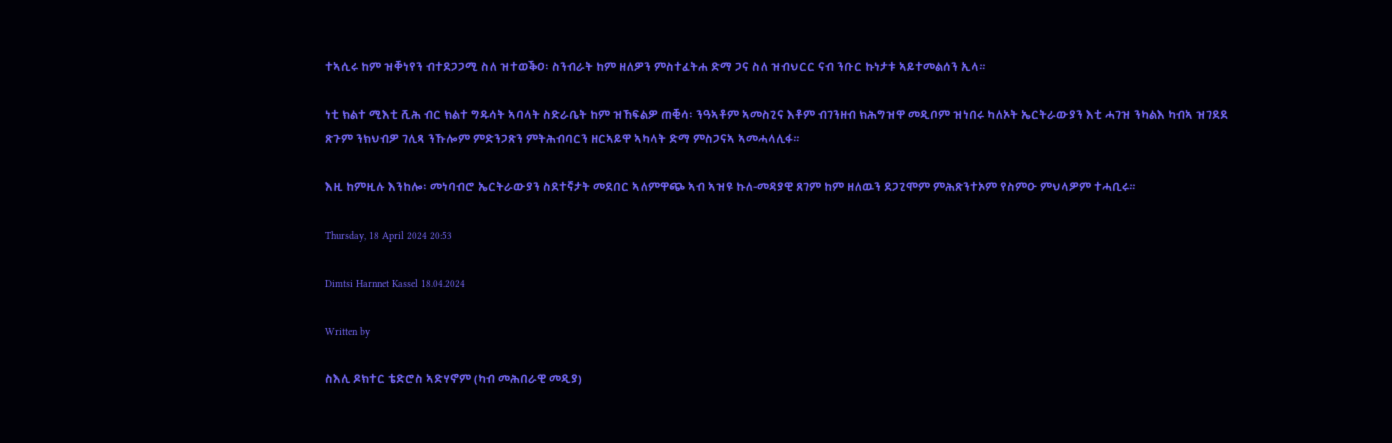ተኣሲሩ ከም ዝቐነየን ብተደጋጋሚ ስለ ዝተወቕዐ፡ ስንብራት ከም ዘለዎን ምስተፈትሐ ድማ ጋና ስለ ዝብህርር ናብ ንቡር ኩነታቱ ኣይተመልሰን ኢላ።

ነቲ ክልተ ሚእቲ ሺሕ ብር ክልተ ግዱሳት ኣባላት ስድራቤት ከም ዝኸፍልዎ ጠቒሳ፡ ንዓኣቶም ኣመስጊና እቶም ብገንዘብ ክሕግዝዋ መዲቦም ዝነበሩ ካለኦት ኤርትራውያን እቲ ሓገዝ ንካልእ ካብኣ ዝገደደ ጽጉም ንክህብዎ ገሊጻ ንኹሎም ምድንጋጽን ምትሕብባርን ዘርኣይዋ ኣካላት ድማ ምስጋናኣ ኣመሓላሊፋ።

እዚ ከምዚሉ እንከሎ፡ መነባብሮ ኤርትራውያን ስደተኛታት መደበር ኣለምዋጭ ኣብ ኣዝዩ ኩለ-መዳያዊ ጸገም ከም ዘለዉን ደጋጊሞም ምሕጽንተኦም የስምዑ ምህላዎም ተሓቢሩ።

Thursday, 18 April 2024 20:53

Dimtsi Harnnet Kassel 18.04.2024

Written by

ስእሊ ዶክተር ቴድሮስ ኣድሃኖም (ካብ መሕበራዊ መዲያ)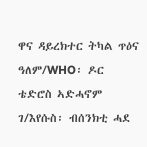ዋና ዳይረክተር ትካል ጥዕና ዓለም/WHO፡ ዶር ቴድሮስ ኣድሓኖም ገ/እየሱስ፡ ብሰንክቲ ሓደ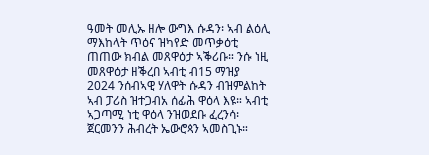ዓመት መሊኡ ዘሎ ውግእ ሱዳን፡ ኣብ ልዕሊ ማእከላት ጥዕና ዝካየድ መጥቃዕቲ ጠጠው ክብል መጸዋዕታ ኣቕሪቡ። ንሱ ነዚ መጸዋዕታ ዘቕረበ ኣብቲ ብ15 ማዝያ 2024 ንሰብኣዊ ሃለዋት ሱዳን ብዝምልከት ኣብ ፓሪስ ዝተጋብአ ሰፊሕ ዋዕላ እዩ። ኣብቲ ኣጋጣሚ ነቲ ዋዕላ ንዝወደቡ ፈረንሳ፡ ጀርመንን ሕብረት ኤውሮጳን ኣመስጊኑ።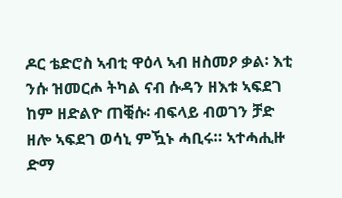ዶር ቴድሮስ ኣብቲ ዋዕላ ኣብ ዘስመዖ ቃል፡ እቲ ንሱ ዝመርሖ ትካል ናብ ሱዳን ዘእቱ ኣፍደገ ከም ዘድልዮ ጠቒሱ፡ ብፍላይ ብወገን ቻድ ዘሎ ኣፍደገ ወሳኒ ምዃኑ ሓቢሩ። ኣተሓሒዙ ድማ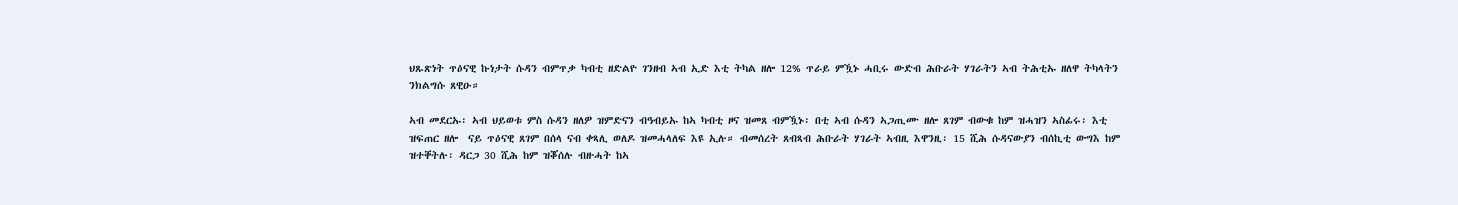ህጹጽነት ጥዕናዊ ኩነታት ሱዳን ብምጥቃ ካብቲ ዘድልዮ ገንዘብ ኣብ ኢድ እቲ ትካል ዘሎ 12% ጥራይ ምዃኑ ሓቢሩ ውድብ ሕቡራት ሃገራትን ኣብ ትሕቲኡ ዘለዋ ትካላትን ንክልግሱ ጸዊዑ።

ኣብ መደርኡ፡ ኣብ ህይወቱ ምስ ሱዳን ዘለዎ ዝምድናን ብዓብይኡ ከኣ ካብቲ ዞና ዝመጸ ብምዃኑ፡ በቲ ኣብ ሱዳን ኣጋጢሙ ዘሎ ጸገም ብውቁ ከም ዝሓዝን ኣስፊሩ፡ እቲ ዝፍጠር ዘሎ  ናይ ጥዕናዊ ጸገም በሰላ ናብ ቀጻሊ ወለዶ ዝመሓላለፍ እዩ ኢሉ። ብመሰረት ጸብጻብ ሕቡራት ሃገራት ኣብዚ እዋንዚ፡ 15 ሺሕ ሱዳናውያን ብሰኪቲ ውግእ ከም ዝተቐትሉ፡ ዳርጋ 30 ሺሕ ከም ዝቖሰሉ ብዙሓት ከኣ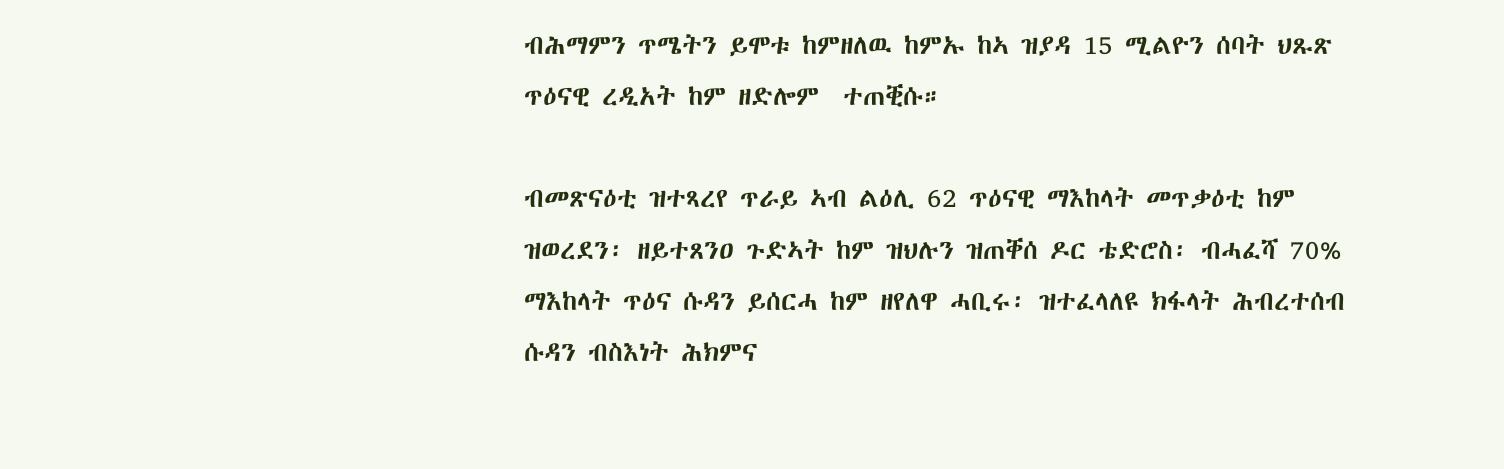ብሕማምን ጥሜትን ይሞቱ ከምዘለዉ ከምኡ ከኣ ዝያዳ 15 ሚልዮን ሰባት ህጹጽ ጥዕናዊ ረዲአት ከም ዘድሎም  ተጠቒሱ።

ብመጽናዕቲ ዝተጻረየ ጥራይ ኣብ ልዕሊ 62 ጥዕናዊ ማእከላት መጥቃዕቲ ከም ዝወረደን፡ ዘይተጸንዐ ጉድኣት ከም ዝህሉን ዝጠቐሰ ዶር ቴድሮስ፡ ብሓፈሻ 70% ማእከላት ጥዕና ሱዳን ይሰርሓ ከም ዘየለዋ ሓቢሩ፡ ዝተፈላለዩ ክፋላት ሕብረተሰብ ሱዳን ብስእነት ሕክምና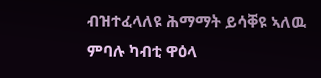ብዝተፈላለዩ ሕማማት ይሳቐዩ ኣለዉ ምባሉ ካብቲ ዋዕላ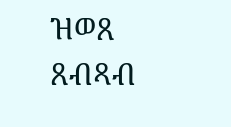ዝወጸ ጸብጻብ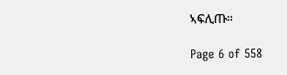ኣፍሊጡ።

Page 6 of 558